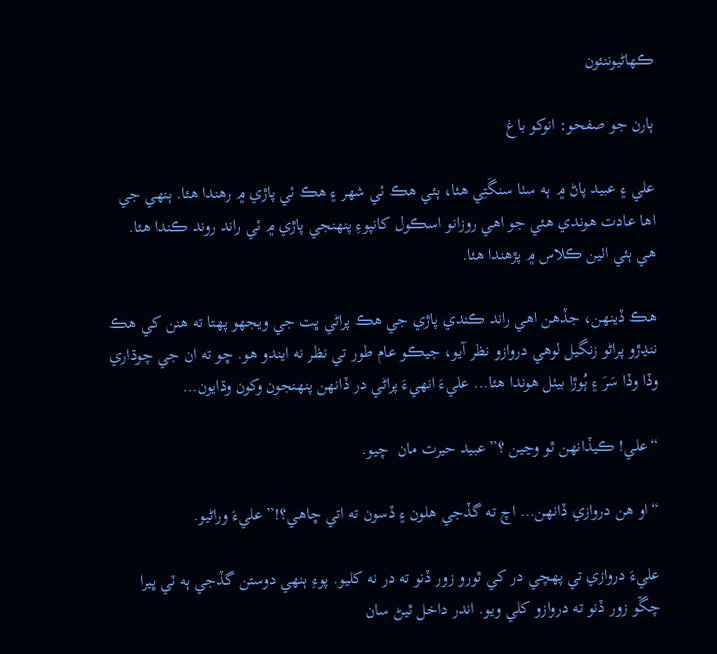ڪهاڻيوننئون

ٻارن جو صفحو: انوکو باغ

علي ۽ عبيد پاڻ ۾ ٻه سٺا سنگَتِي هئا، ٻئي هڪ ئي شهر ۽ هڪ ئي پاڙي ۾ رهندا هئا. ٻنهي جي اها عادت هوندي هئي جو اهي روزانو اسڪول کانپوءِ پنهنجي پاڙي ۾ ئي راند روند ڪندا هئا. هي ٻئي اٺين ڪلاس ۾ پڙهندا هئا.

هڪ ڏينهن، جڏهن اهي راند ڪندي پاڙي جي هڪ پراڻي ڀت جي ويجهو پهتا ته هنن کي هڪ ننڍڙو پراڻو زنگيل لوهي دروازو نظر آيو، جيڪو عام طور تي نظر نه ايندو هو. ڇو ته ان جي چوڌاري وڏا وڏا سَرَ ۽ ٻُوڙا بيٺل هوندا هئا… عليءَ انهيءَ پراڻي در ڏانهن پنهنجون وکون وڌايون…

“علي! ڪيڏانھن ٿو وڃين ؟” عبيد حيرت مان  چيو.

“او هن دروازي ڏانهن… اچ ته گڏجي هلون ۽ ڏسون ته اتي ڇاهي؟!” عليءَ وراڻيو.

عليءَ دروازي تي پهچي در کي ٿورو زور ڏنو ته در نه کليو. پوءِ ٻنهي دوستن گڏجي ٻه ٽي ڀيرا چڱو زور ڏنو ته دروازو کلي ويو. اندر داخل ٿيڻ سان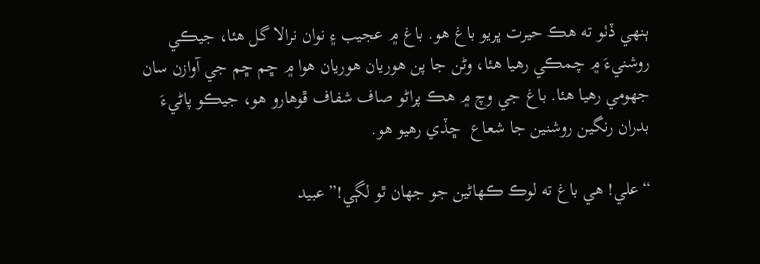ٻنهي ڏٺو ته هڪ حيرت ڀريو باغ هو. باغ ۾ عجيب ۽ نوان نرالا گل هئا، جيڪي روشنيءَ ۾ چمڪي رهيا هئا، وڻن جا پن هوريان هوريان هوا ۾ ڇم ڇم جي آوازن سان جهومي رهيا هئا. باغ جي وچ ۾ هڪ پراڻو صاف شفاف ڦوهارو هو، جيڪو پاڻيءَ بدران رنگين روشنين جا شعاع  ڇڏي رهيو هو.

“علي! هي باغ ته لوڪ ڪهاڻين جو جهان ٿو لڳي!” عبيد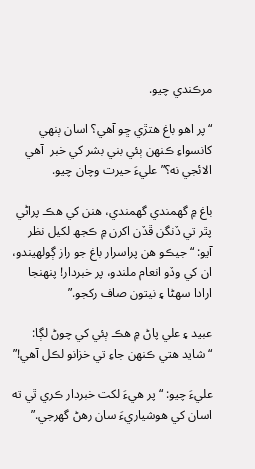مرڪندي چيو.

“پر اهو باغ هتڙي ڇو آهي؟ اسان ٻنهي کانسواءِ ڪنهن ٻئي بني بشر کي خبر  آهي الائجي نه؟” عليءَ حيرت وچان چيو.

باغ ۾ گهمندي گهمندي، هنن کي هڪ پراڻي پٿر تي ڏنگن ڦڏن اکرن ۾ ڪجھ لکيل نظر آيو: “جيڪو هن پراسرار باغ جو راز ڳولهيندو، ان کي وڏو انعام ملندو، پر خبردار! پنهنجا ارادا سهڻا ۽ نيتون صاف رکجو.”

عبيد ۽ علي پاڻ ۾ هڪ ٻئي کي چوڻ لڳا: “شايد هتي ڪنهن جاءِ تي خزانو لڪل آهي!”

عليءَ چيو: “پر هيءَ لکت خبردار ڪري ٿي ته اسان کي هوشياريءَ سان رهڻ گهرجي.”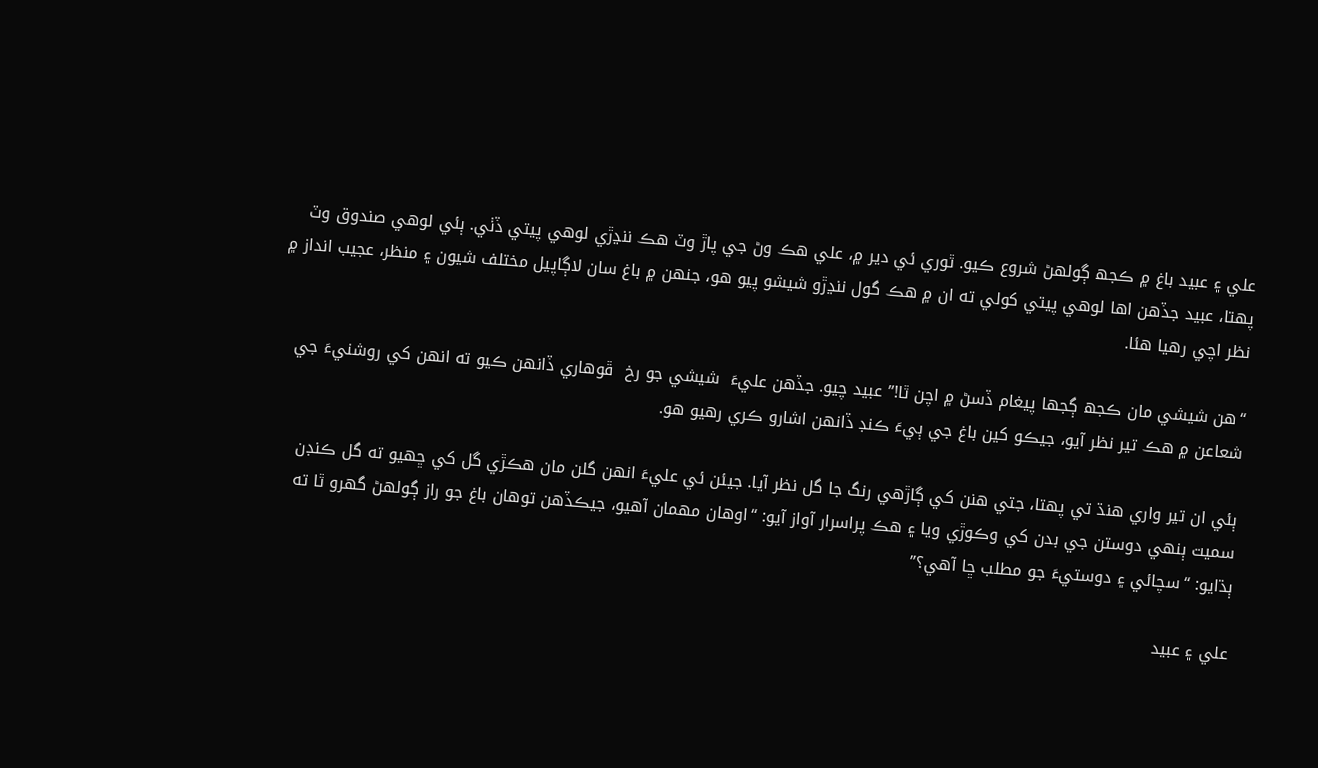علي ۽ عبيد باغ ۾ ڪجھ ڳولهڻ شروع ڪيو. ٿوري ئي دير ۾، علي هڪ وڻ جي پاڙ وٽ هڪ ننڍڙي لوهي پيتي ڏٺي. ٻئي لوهي صندوق وٽ پهتا، عبيد جڏهن اها لوهي پيتي کولي ته ان ۾ هڪ گول ننڍڙو شيشو پيو هو، جنهن ۾ باغ سان لاڳاپيل مختلف شيون ۽ منظر، عجيب انداز ۾ نظر اچي رهيا هئا.

“هن شيشي مان ڪجھ ڳجها پيغام ڏسڻ ۾ اچن ٿا!” عبيد چيو. جڏهن عليءَ  شيشي جو رخ  ڦوهاري ڏانهن ڪيو ته انهن کي روشنيءَ جي شعاعن ۾ هڪ تير نظر آيو، جيڪو کين باغ جي ٻيءَ ڪنڊ ڏانهن اشارو ڪري رهيو هو.

ٻئي ان تير واري هنڌ تي پهتا، جتي هنن کي ڳاڙهي رنگ جا گل نظر آيا. جيئن ئي عليءَ انهن گلن مان هڪڙي گل کي ڇهيو ته گل ڪنڊن سميت ٻنهي دوستن جي بدن کي وڪوڙي ويا ۽ هڪ پراسرار آواز آيو: “اوھان مهمان آهيو، جيڪڏهن توهان باغ جو راز ڳولهڻ گهرو ٿا ته ٻڌايو: “سچائي ۽ دوستيءَ جو مطلب ڇا آهي؟”

علي ۽ عبيد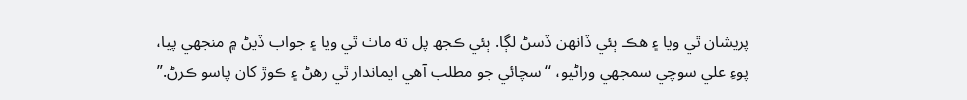پريشان ٿي ويا ۽ هڪ ٻئي ڏانهن ڏسڻ لڳا. ٻئي ڪجھ پل ته ماٺ ٿي ويا ۽ جواب ڏيڻ ۾ منجهي پيا، پوءِ علي سوچي سمجهي وراڻيو، “سچائي جو مطلب آهي ايماندار ٿي رهڻ ۽ ڪوڙ کان پاسو ڪرڻ.”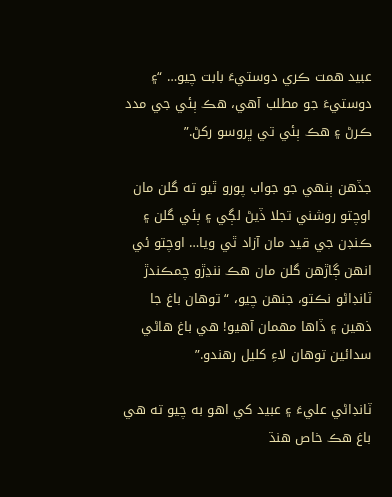عبيد همت ڪري دوستيءَ بابت چيو… “۽ دوستيءَ جو مطلب آهي، هڪ ٻئي جي مدد ڪرڻ ۽ هڪ ٻئي تي ڀروسو رکڻ.”

جڏهن ٻنهي جو جواب پورو ٿيو ته گلن مان اوچتو روشني تجلا ڏيڻ لڳي ۽ ٻئي گلن ۽ ڪنڊن جي قيد مان آزاد ٿي ويا… اوچتو ئي انهن ڳاڙهن گلن مان هڪ ننڍڙو چمڪندڙ ٽانڊاڻو نڪتو، جنهن چيو، “توهان باغ جا ذهين ۽ ڏاها مهمان آهيو! هي باغ هاڻي سدائين توهان لاءِ کليل رهندو.”

ٽانڊاڻي عليءَ ۽ عبيد کي اهو به چيو ته هي باغ هڪ خاص هنڌ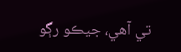تي آهي، جيڪو رڳو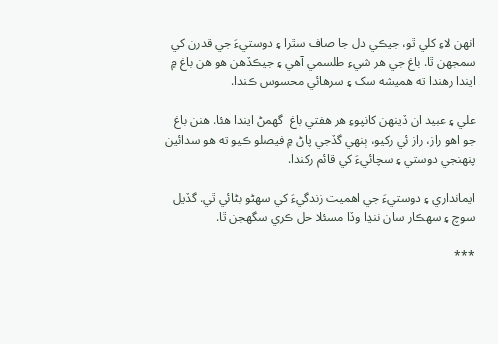انهن لاءِ کلي ٿو، جيڪي دل جا صاف سٿرا ۽ دوستيءَ جي قدرن کي سمجهن ٿا. باغ جي هر شيءِ طلسمي آهي ۽ جيڪڏهن هو هن باغ ۾ ايندا رهندا ته هميشه سک ۽ سرهائي محسوس ڪندا.

علي ۽ عبيد ان ڏينهن کانپوءِ هر هفتي باغ  گهمڻ ايندا هئا. هنن باغ جو اهو راز، راز ئي رکيو، ٻنهي گڏجي پاڻ ۾ فيصلو ڪيو ته هو سدائين پنهنجي دوستي ۽ سچائيءَ کي قائم رکندا.

ايمانداري ۽ دوستيءَ جي اهميت زندگيءَ کي سهڻو بڻائي ٿي. گڏيل سوچ ۽ سهڪار سان ننڍا وڏا مسئلا حل ڪري سگهجن ٿا.

***